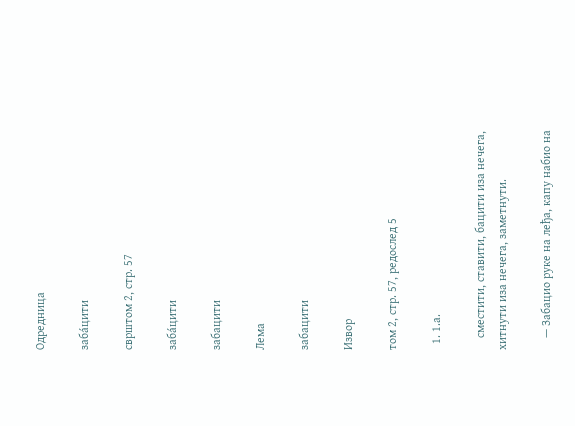Одредница

заба́цити

сврштом 2, стр. 57

заба́цити

забацити

Лема

забацити

Извор

том 2, стр. 57, редослед 5

  1. 1.а.

    сместити, ставити, бацити иза нечега, хитнути иза нечега, заметнути.

    — Забацио руке на леђа, капу набио на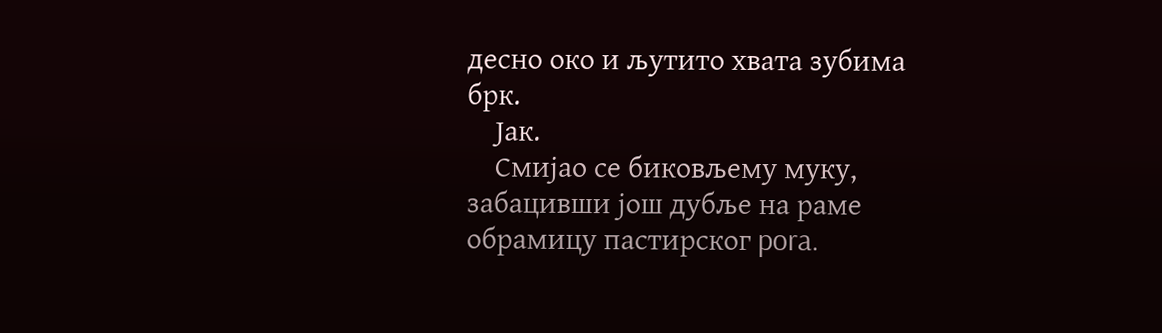десно око и љутито хвата зубима брк.
    Јак.
    Смијао се биковљему муку, забацивши још дубље на раме обрамицу пастирског pora.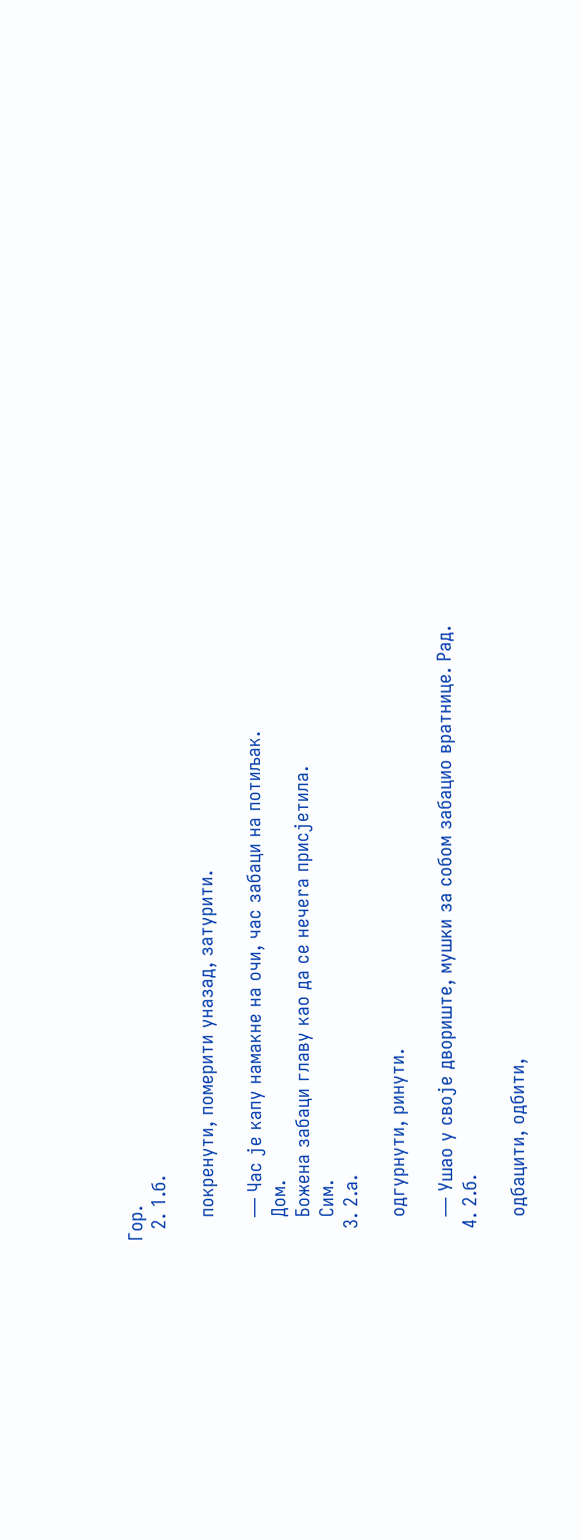Гор.
  2. 1.б.

    покренути, померити уназад, затурити.

    — Час је капу намакне на очи, час забаци на потиљак.
    Дом.
    Божена забаци главу као да се нечеrа присјетила.
    Сим.
  3. 2.а.

    одгурнути, ринути.

    — Ушао у своје двориште, мушки за собом забацио вратнице. Рад.
  4. 2.б.

    одбацити, одбити,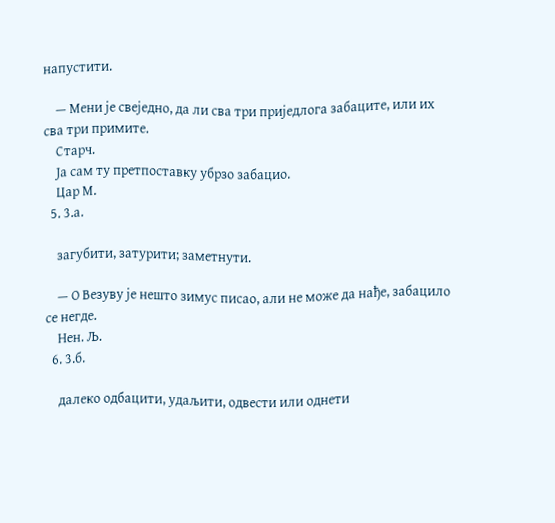напустити.

    — Мени је свеједно, да ли сва три приједлога забаците, или их сва три примите.
    Старч.
    Ја сам ту претпоставку убрзо забацио.
    Цар М.
  5. 3.а.

    загубити, затурити; заметнути.

    — О Везуву је нешто зимус писао, али не може да нађе, забацило се негде.
    Нен. Љ.
  6. 3.б.

    далеко одбацити, удаљити, одвести или однети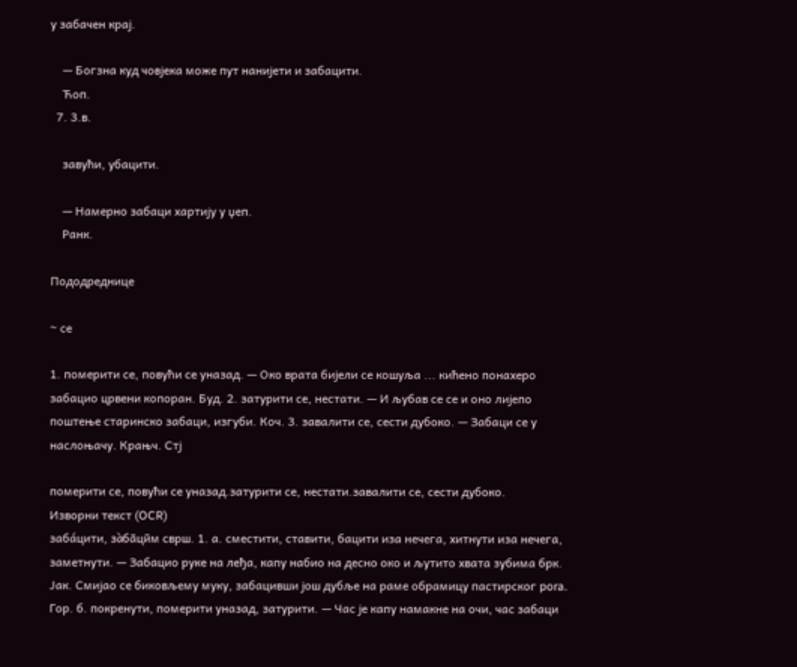у забачен крај.

    — Богзна куд човјека може пут нанијети и забацити.
    Ћоп.
  7. 3.в.

    завући, убацити.

    — Намерно забаци хартију у џеп.
    Ранк.

Пододреднице

~ се

1. померити се, повући се уназад. — Око врата бијели се кошуља ... кићено понахеро забацио црвени копоран. Буд. 2. затурити се, нестати. — И љубав се се и оно лијепо поштење старинско забаци, изгуби. Коч. 3. завалити се, сести дубоко. — Забаци се у наслоњачу. Крањч. Стј

померити се, повући се уназад.затурити се, нестати.завалити се, сести дубоко.
Изворни текст (OCR)
заба́цити, за̀ба̄цӣм сврш. 1. а. сместити, ставити, бацити иза нечега, хитнути иза нечега, заметнути. — Забацио руке на леђа, капу набио на десно око и љутито хвата зубима брк. Јак. Смијао се биковљему муку, забацивши још дубље на раме обрамицу пастирског pora. Гор. б. покренути, померити уназад, затурити. — Час је капу намакне на очи, час забаци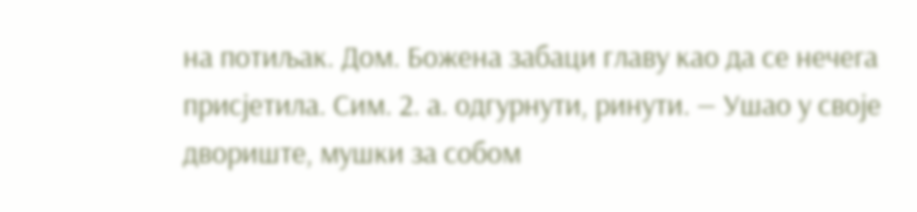на потиљак. Дом. Божена забаци главу као да се нечеrа присјетила. Сим. 2. а. одгурнути, ринути. — Ушао у своје двориште, мушки за собом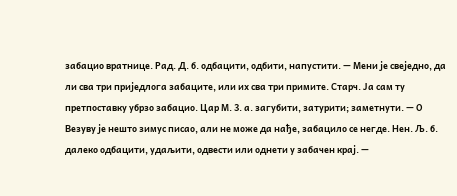забацио вратнице. Рад. Д. б. одбацити, одбити, напустити. — Мени је свеједно, да ли сва три приједлога забаците, или их сва три примите. Старч. Ја сам ту претпоставку убрзо забацио. Цар М. 3. а. загубити, затурити; заметнути. — О Везуву је нешто зимус писао, али не може да нађе, забацило се негде. Нен. Љ. б. далеко одбацити, удаљити, одвести или однети у забачен крај. —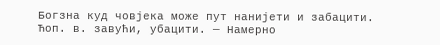Богзна куд човјека може пут нанијети и забацити. Ћоп. в. завући, убацити. — Намерно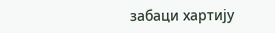забаци хартију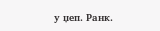у џеп. Ранк.